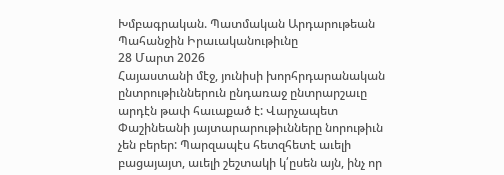Խմբագրական. Պատմական Արդարութեան Պահանջին Իրաւականութիւնը
28 Մարտ 2026
Հայաստանի մէջ, յունիսի խորհրդարանական ընտրութիւններուն ընդառաջ ընտրարշաւը արդէն թափ հաւաքած է: Վարչապետ Փաշինեանի յայտարարութիւնները նորութիւն չեն բերեր: Պարզապէս հետզհետէ աւելի բացայայտ, աւելի շեշտակի կ՛ըսեն այն, ինչ որ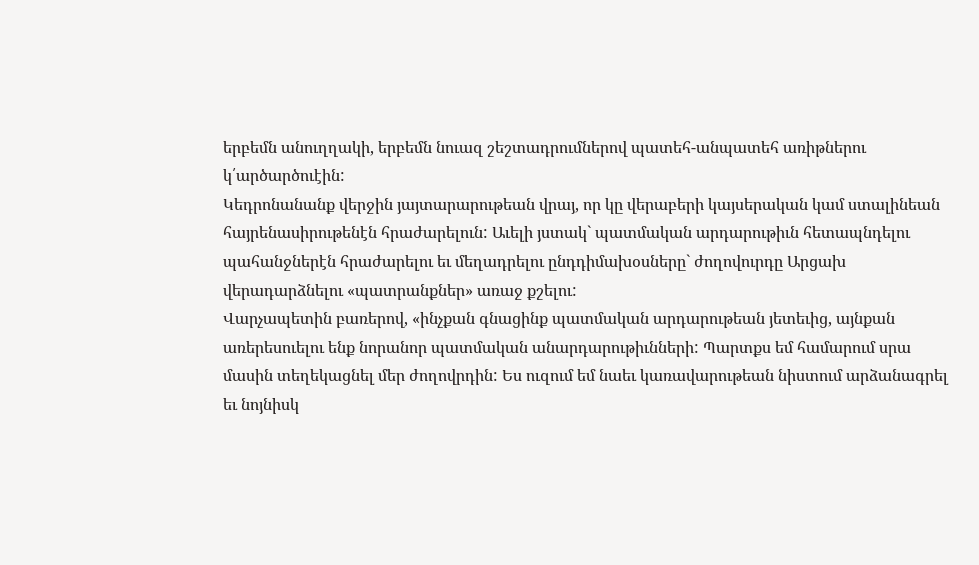երբեմն անուղղակի, երբեմն նուազ շեշտադրումներով պատեհ-անպատեհ առիթներու կ՛արծարծուէին:
Կեդրոնանանք վերջին յայտարարութեան վրայ, որ կը վերաբերի կայսերական կամ ստալինեան հայրենասիրութենէն հրաժարելուն: Աւելի յստակ` պատմական արդարութիւն հետապնդելու պահանջներէն հրաժարելու եւ մեղադրելու ընդդիմախօսները` ժողովուրդը Արցախ վերադարձնելու «պատրանքներ» առաջ քշելու:
Վարչապետին բառերով, «ինչքան գնացինք պատմական արդարութեան յետեւից, այնքան առերեսուելու ենք նորանոր պատմական անարդարութիւնների: Պարտքս եմ համարում սրա մասին տեղեկացնել մեր ժողովրդին: Ես ուզում եմ նաեւ կառավարութեան նիստում արձանագրել եւ նոյնիսկ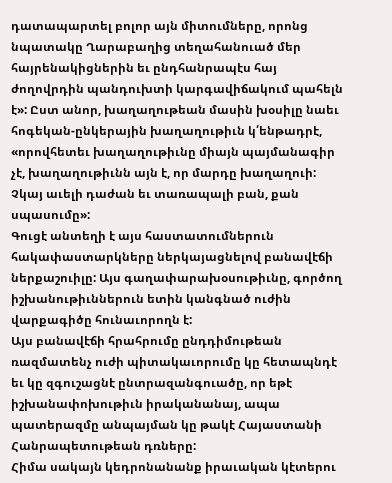դատապարտել բոլոր այն միտումները, որոնց նպատակը Ղարաբաղից տեղահանուած մեր հայրենակիցներին եւ ընդհանրապէս հայ ժողովրդին պանդուխտի կարգավիճակում պահելն է»: Ըստ անոր, խաղաղութեան մասին խօսիլը նաեւ հոգեկան-ընկերային խաղաղութիւն կ՛ենթադրէ, «որովհետեւ խաղաղութիւնը միայն պայմանագիր չէ, խաղաղութիւնն այն է, որ մարդը խաղաղուի: Չկայ աւելի դաժան եւ տառապալի բան, քան սպասումը»:
Գուցէ անտեղի է այս հաստատումներուն հակափաստարկները ներկայացնելով բանավէճի ներքաշուիլը: Այս գաղափարախօսութիւնը, գործող իշխանութիւններուն ետին կանգնած ուժին վարքագիծը հունաւորողն է:
Այս բանավէճի հրահրումը ընդդիմութեան ռազմատենչ ուժի պիտակաւորումը կը հետապնդէ եւ կը զգուշացնէ ընտրազանգուածը, որ եթէ իշխանափոխութիւն իրականանայ, ապա պատերազմը անպայման կը թակէ Հայաստանի Հանրապետութեան դռները:
Հիմա սակայն կեդրոնանանք իրաւական կէտերու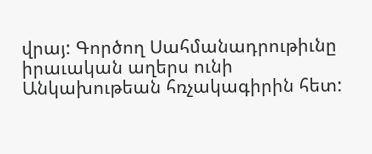վրայ: Գործող Սահմանադրութիւնը իրաւական աղերս ունի Անկախութեան հռչակագիրին հետ: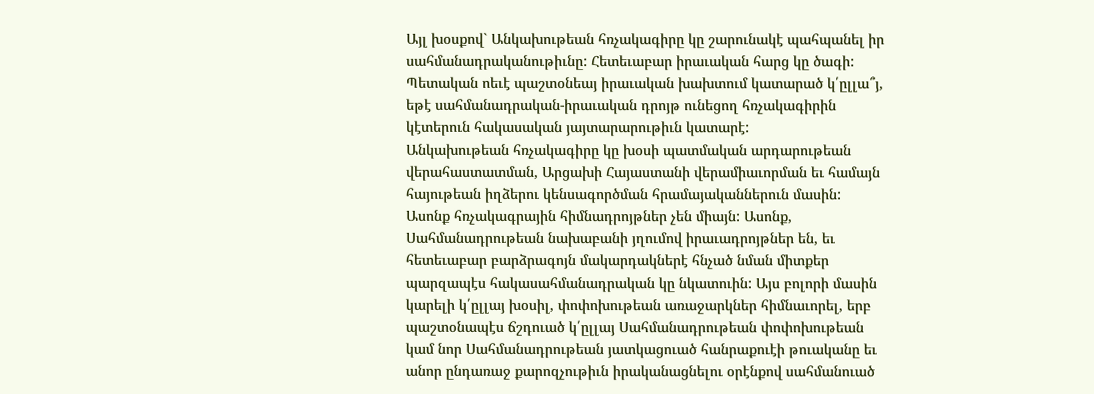Այլ խօսքով` Անկախութեան հռչակագիրը կը շարունակէ պահպանել իր սահմանադրականութիւնը: Հետեւաբար իրաւական հարց կը ծագի: Պետական ոեւէ պաշտօնեայ իրաւական խախտում կատարած կ՛ըլլա՞յ, եթէ սահմանադրական-իրաւական դրոյթ ունեցող հռչակագիրին կէտերուն հակասական յայտարարութիւն կատարէ:
Անկախութեան հռչակագիրը կը խօսի պատմական արդարութեան վերահաստատման, Արցախի Հայաստանի վերամիաւորման եւ համայն հայութեան իղձերու կենսագործման հրամայականներուն մասին:
Ասոնք հռչակագրային հիմնադրոյթներ չեն միայն: Ասոնք, Սահմանադրութեան նախաբանի յղումով իրաւադրոյթներ են, եւ հետեւաբար բարձրագոյն մակարդակներէ հնչած նման միտքեր պարզապէս հակասահմանադրական կը նկատուին: Այս բոլորի մասին կարելի կ՛ըլլայ խօսիլ, փոփոխութեան առաջարկներ հիմնաւորել, երբ պաշտօնապէս ճշդուած կ՛ըլլայ Սահմանադրութեան փոփոխութեան կամ նոր Սահմանադրութեան յատկացուած հանրաքուէի թուականը եւ անոր ընդառաջ քարոզչութիւն իրականացնելու օրէնքով սահմանուած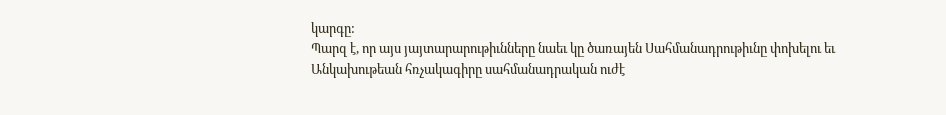կարգը:
Պարզ է, որ այս յայտարարութիւնները նաեւ կը ծառայեն Սահմանադրութիւնը փոխելու եւ Անկախութեան հռչակագիրը սահմանադրական ուժէ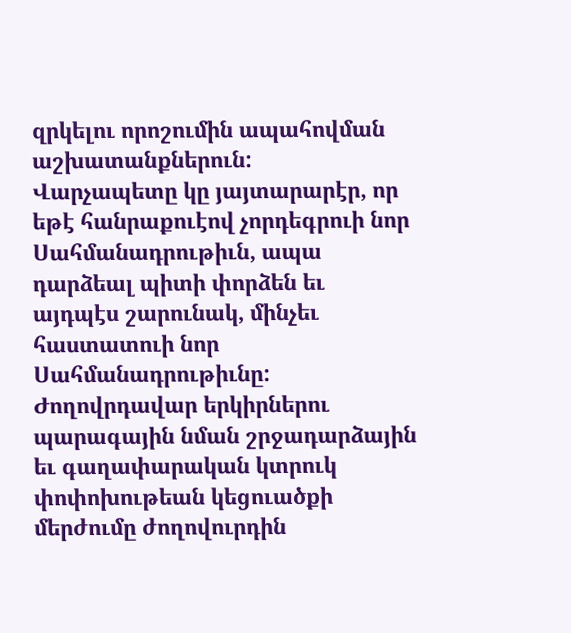զրկելու որոշումին ապահովման աշխատանքներուն:
Վարչապետը կը յայտարարէր, որ եթէ հանրաքուէով չորդեգրուի նոր Սահմանադրութիւն, ապա դարձեալ պիտի փորձեն եւ այդպէս շարունակ, մինչեւ հաստատուի նոր Սահմանադրութիւնը:
Ժողովրդավար երկիրներու պարագային նման շրջադարձային եւ գաղափարական կտրուկ փոփոխութեան կեցուածքի մերժումը ժողովուրդին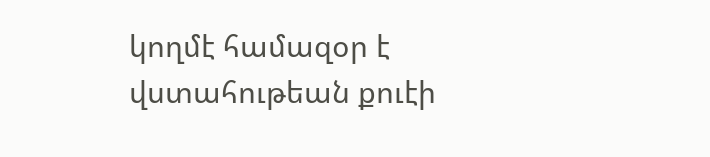կողմէ համազօր է վստահութեան քուէի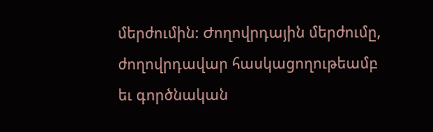մերժումին: Ժողովրդային մերժումը, ժողովրդավար հասկացողութեամբ եւ գործնական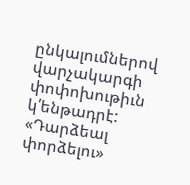ընկալումներով վարչակարգի փոփոխութիւն կ՛ենթադրէ: «Դարձեալ փորձելու»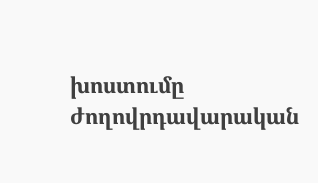խոստումը ժողովրդավարական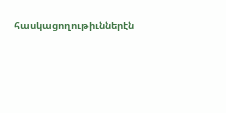հասկացողութիւններէն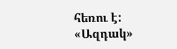հեռու է:
«Ազդակ»